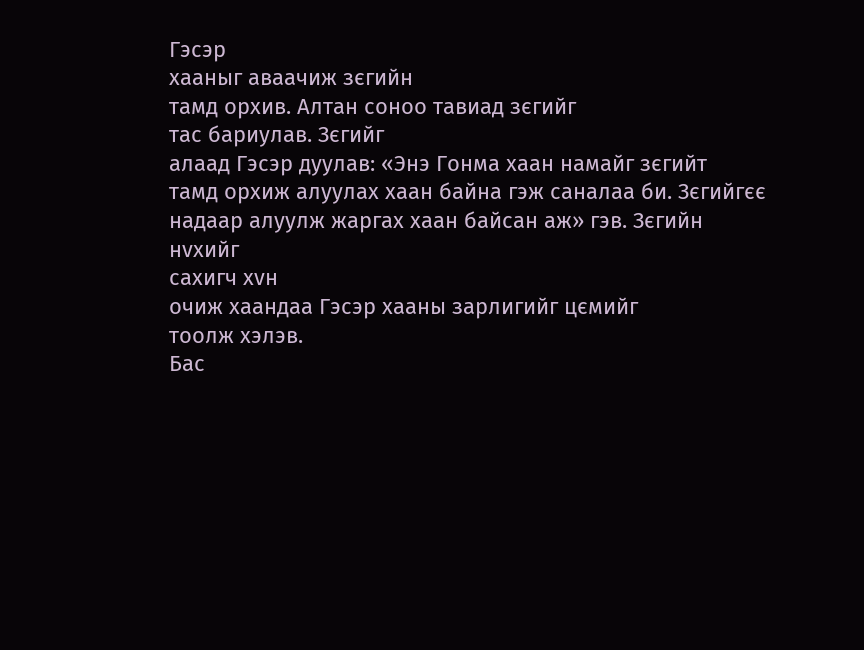Гэсэр
хааныг аваачиж зєгийн
тамд орхив. Алтан соноо тавиад зєгийг
тас бариулав. Зєгийг
алаад Гэсэр дуулав: «Энэ Гонма хаан намайг зєгийт
тамд орхиж алуулах хаан байна гэж саналаа би. Зєгийгєє
надаар алуулж жаргах хаан байсан аж» гэв. Зєгийн
нvхийг
сахигч хvн
очиж хаандаа Гэсэр хааны зарлигийг цємийг
тоолж хэлэв.
Бас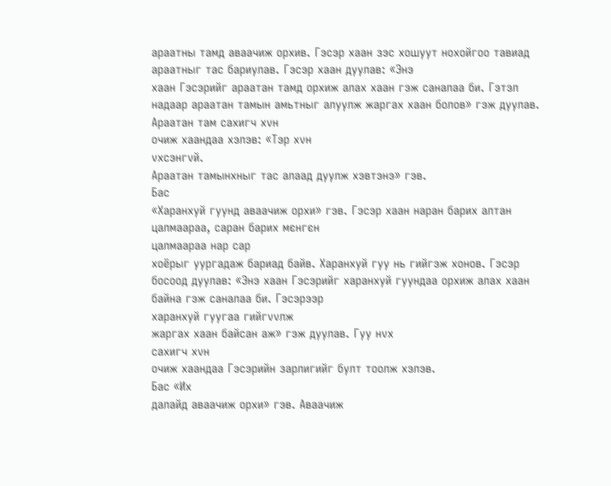араатны тамд аваачиж орхив. Гэсэр хаан зэс хошуут нохойгоо тавиад
араатныг тас бариулав. Гэсэр хаан дуулав: «Энэ
хаан Гэсэрийг араатан тамд орхиж алах хаан гэж саналаа би. Гэтэл
надаар араатан тамын амьтныг алуулж жаргах хаан болов» гэж дуулав.
Араатан там сахигч хvн
очиж хаандаа хэлэв: «Тэр хvн
vхсэнгvй.
Араатан тамынхныг тас алаад дуулж хэвтэнэ» гэв.
Бас
«Харанхуй гуунд аваачиж орхи» гэв. Гэсэр хаан наран барих алтан
цалмаараа, саран барих мєнгєн
цалмаараа нар сар
хоёрыг уургадаж бариад байв. Харанхуй гуу нь гийгэж хонов. Гэсэр
босоод дуулав: «Энэ хаан Гэсэрийг харанхуй гуундаа орхиж алах хаан
байна гэж саналаа би. Гэсэрээр
харанхуй гуугаа гийгvvлж
жаргах хаан байсан аж» гэж дуулав. Гуу нvх
сахигч хvн
очиж хаандаа Гэсэрийн зарлигийг булт тоолж хэлэв.
Бас «Их
далайд аваачиж орхи» гэв. Аваачиж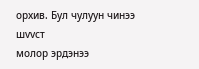орхив. Бул чулуун чинээ шvvст
молор эрдэнээ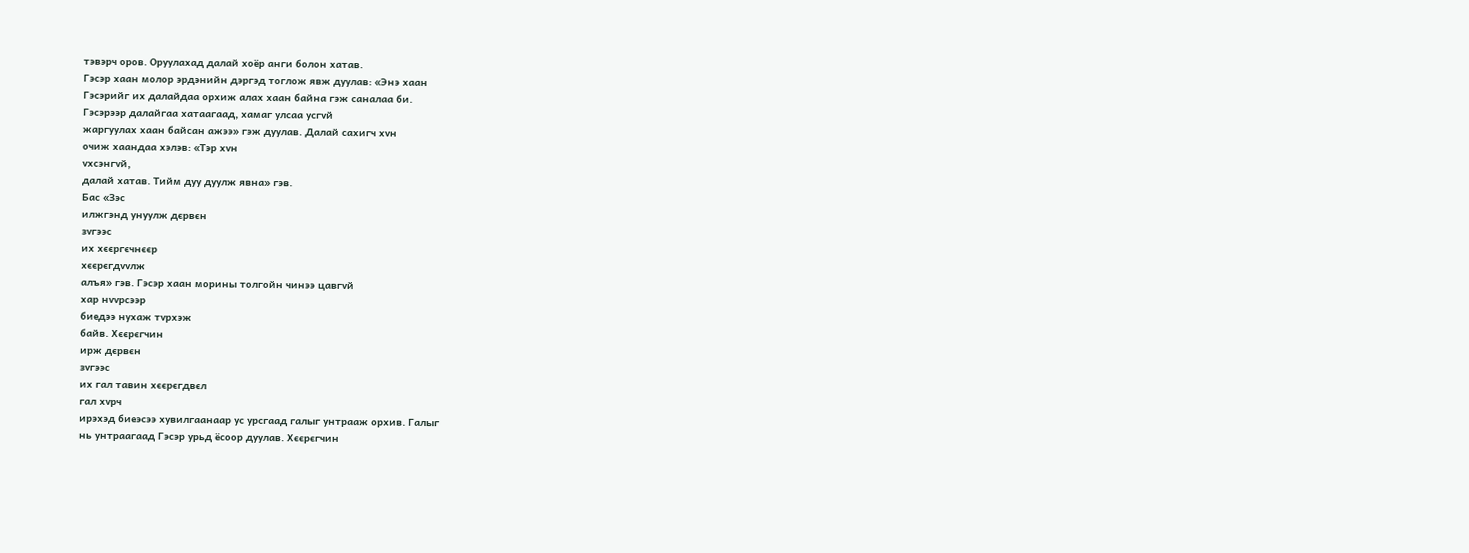тэвэрч оров. Оруулахад далай хоёр анги болон хатав.
Гэсэр хаан молор эрдэнийн дэргэд тоглож явж дуулав: «Энэ хаан
Гэсэрийг их далайдаа орхиж алах хаан байна гэж саналаа би.
Гэсэрээр далайгаа хатаагаад, хамаг улсаа усгvй
жаргуулах хаан байсан ажээ» гэж дуулав. Далай сахигч хvн
очиж хаандаа хэлэв: «Тэр хvн
vхсэнгvй,
далай хатав. Тийм дуу дуулж явна» гэв.
Бас «Зэс
илжгэнд унуулж дєрвєн
зvгээс
их хєєргєчнєєр
хєєрєгдvvлж
алъя» гэв. Гэсэр хаан морины толгойн чинээ цавгvй
хар нvvрсээр
биедээ нухаж тvрхэж
байв. Хєєрєгчин
ирж дєрвєн
зvгээс
их гал тавин хєєрєгдвєл
гал хvрч
ирэхэд биеэсээ хувилгаанаар ус урсгаад галыг унтрааж орхив. Галыг
нь унтраагаад Гэсэр урьд ёсоор дуулав. Хєєрєгчин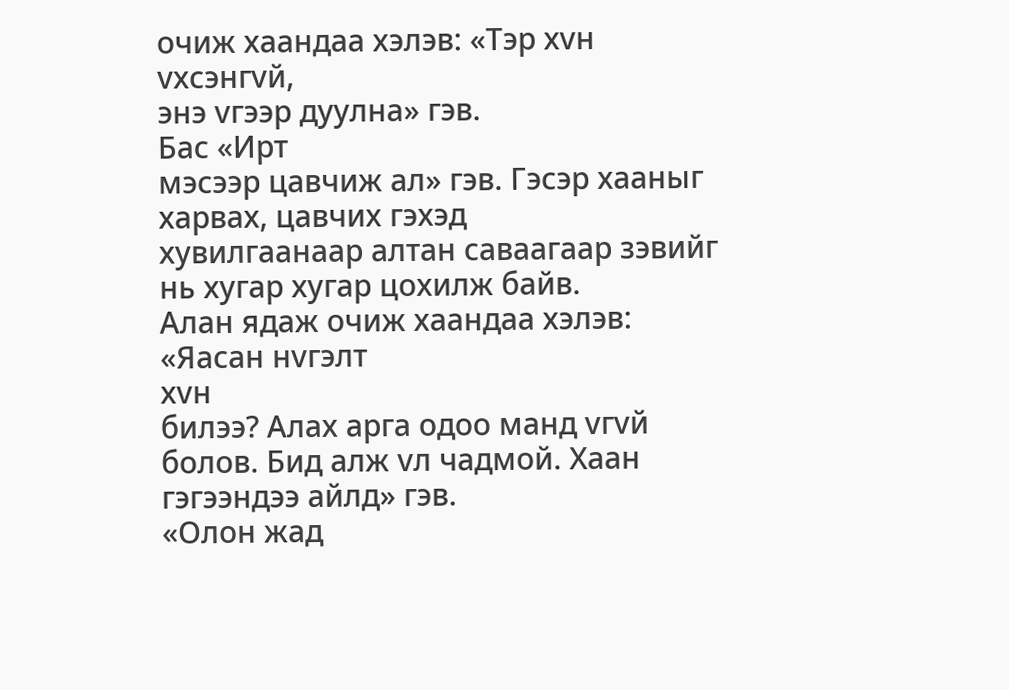очиж хаандаа хэлэв: «Тэр хvн
vхсэнгvй,
энэ vгээр дуулна» гэв.
Бас «Ирт
мэсээр цавчиж ал» гэв. Гэсэр хааныг харвах, цавчих гэхэд
хувилгаанаар алтан саваагаар зэвийг нь хугар хугар цохилж байв.
Алан ядаж очиж хаандаа хэлэв: «Яасан нvгэлт
хvн
билээ? Алах арга одоо манд vгvй
болов. Бид алж vл чадмой. Хаан гэгээндээ айлд» гэв.
«Олон жад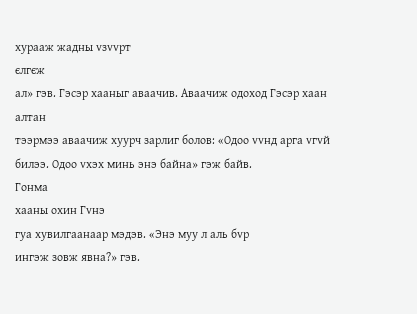хурааж жадны vзvvрт
єлгєж
ал» гэв. Гэсэр хааныг аваачив. Аваачиж одоход Гэсэр хаан алтан
тээрмээ аваачиж хуурч зарлиг болов: «Одоо vvнд арга vгvй
билээ. Одоо vхэх минь энэ байна» гэж байв.
Гонма
хааны охин Гvнэ
гуа хувилгаанаар мэдэв. «Энэ муу л аль бvр
ингэж зовж явна?» гэв.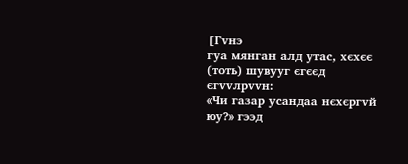[Гvнэ
гуа мянган алд утас, хєхєє
(тоть) шувууг єгєєд
єгvvлрvvн:
«Чи газар усандаа нєхєргvй
юу?» гээд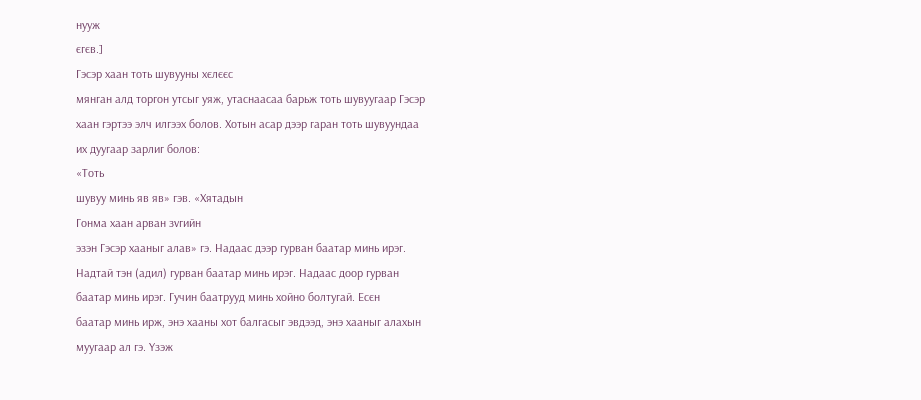нууж
єгєв.]
Гэсэр хаан тоть шувууны хєлєєс
мянган алд торгон утсыг уяж, утаснаасаа барьж тоть шувуугаар Гэсэр
хаан гэртээ элч илгээх болов. Хотын асар дээр гаран тоть шувуундаа
их дуугаар зарлиг болов:
«Тоть
шувуу минь яв яв» гэв. «Хятадын
Гонма хаан арван зvгийн
эзэн Гэсэр хааныг алав» гэ. Надаас дээр гурван баатар минь ирэг.
Надтай тэн (адил) гурван баатар минь ирэг. Надаас доор гурван
баатар минь ирэг. Гучин баатрууд минь хойно болтугай. Есєн
баатар минь ирж, энэ хааны хот балгасыг эвдээд, энэ хааныг алахын
муугаар ал гэ. Yзэж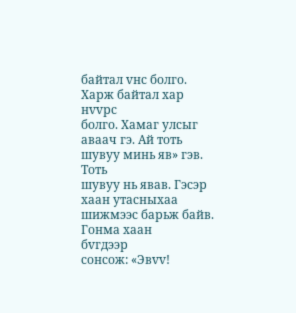байтал vнс болго. Харж байтал хар нvvрс
болго. Хамаг улсыг аваач гэ. Ай тоть шувуу минь яв» гэв. Тоть
шувуу нь явав. Гэсэр хаан утасныхаа шижмээс барьж байв.
Гонма хаан
бvгдээр
сонсож: «Эвvv!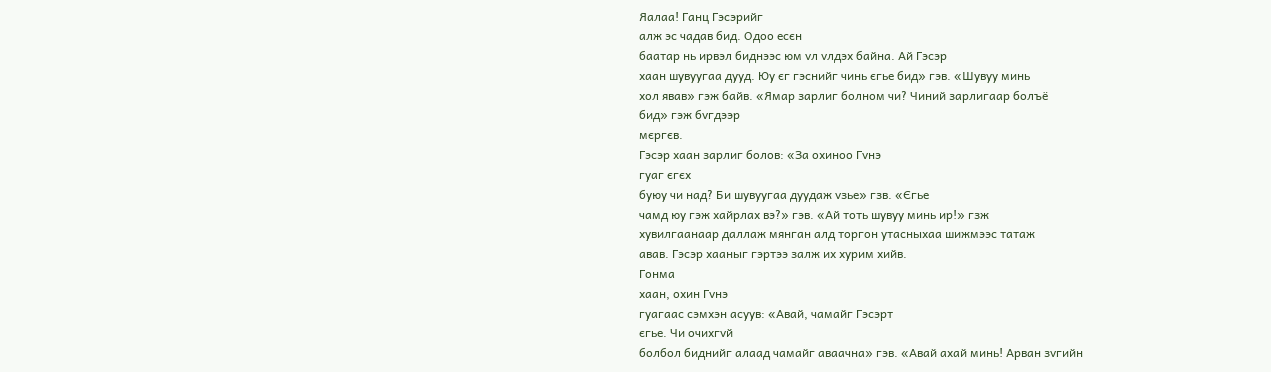Яалаа! Ганц Гэсэрийг
алж эс чадав бид. Одоо есєн
баатар нь ирвэл биднээс юм vл vлдэх байна. Ай Гэсэр
хаан шувуугаа дууд. Юу єг гэснийг чинь єгье бид» гэв. «Шувуу минь
хол явав» гэж байв. «Ямар зарлиг болном чи? Чиний зарлигаар болъё
бид» гэж бvгдээр
мєргєв.
Гэсэр хаан зарлиг болов: «За охиноо Гvнэ
гуаг єгєх
буюу чи над? Би шувуугаа дуудаж vзье» гзв. «Єгье
чамд юу гэж хайрлах вэ?» гэв. «Ай тоть шувуу минь ир!» гзж
хувилгаанаар даллаж мянган алд торгон утасныхаа шижмээс татаж
авав. Гэсэр хааныг гэртээ залж их хурим хийв.
Гонма
хаан, охин Гvнэ
гуагаас сэмхэн асуув: «Авай, чамайг Гэсэрт
єгье. Чи очихгvй
болбол биднийг алаад чамайг аваачна» гэв. «Авай ахай минь! Арван зvгийн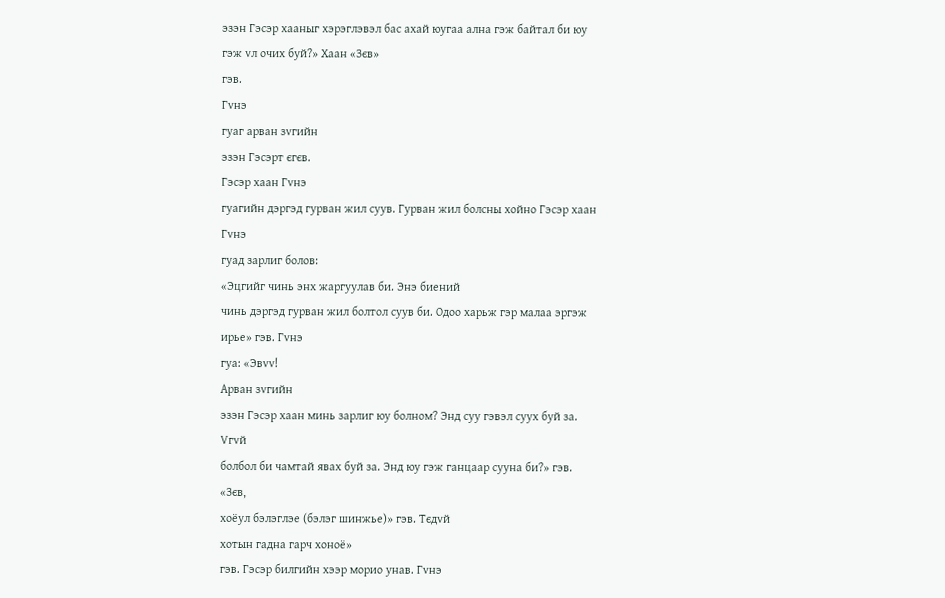эзэн Гэсэр хааныг хэрэглэвэл бас ахай юугаа ална гэж байтал би юу
гэж vл очих буй?» Хаан «Зєв»
гэв.
Гvнэ
гуаг арван зvгийн
эзэн Гэсэрт єгєв.
Гэсэр хаан Гvнэ
гуагийн дэргэд гурван жил суув. Гурван жил болсны хойно Гэсэр хаан
Гvнэ
гуад зарлиг болов:
«Эцгийг чинь энх жаргуулав би. Энэ биений
чинь дэргэд гурван жил болтол суув би. Одоо харьж гэр малаа эргэж
ирье» гэв. Гvнэ
гуа: «Эвvv!
Арван зvгийн
эзэн Гэсэр хаан минь зарлиг юу болном? Энд суу гэвэл суух буй за.
Vгvй
болбол би чамтай явах буй за. Энд юу гэж ганцаар сууна би?» гэв.
«Зєв,
хоёул бэлэглэе (бэлэг шинжье)» гэв. Тєдvй
хотын гадна гарч хоноё»
гэв. Гэсэр билгийн хээр морио унав. Гvнэ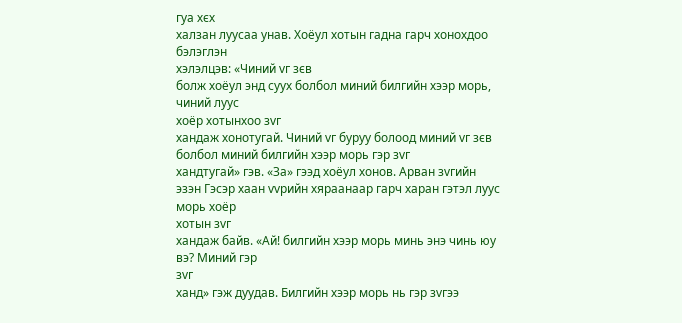гуа хєх
халзан луусаа унав. Хоёул хотын гадна гарч хонохдоо бэлэглэн
хэлэлцэв: «Чиний vг зєв
болж хоёул энд суух болбол миний билгийн хээр морь, чиний луус
хоёр хотынхоо зvг
хандаж хонотугай. Чиний vг буруу болоод миний vг зєв
болбол миний билгийн хээр морь гэр зvг
хандтугай» гэв. «За» гээд хоёул хонов. Арван зvгийн
эзэн Гэсэр хаан vvрийн хяраанаар гарч харан гэтэл луус морь хоёр
хотын зvг
хандаж байв. «Ай! билгийн хээр морь минь энэ чинь юу вэ? Миний гэр
зvг
ханд» гэж дуудав. Билгийн хээр морь нь гэр зvгээ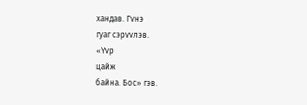хандав. Гvнэ
гуаг сэрvvлэв.
«Yvр
цайж
байна. Бос» гэв.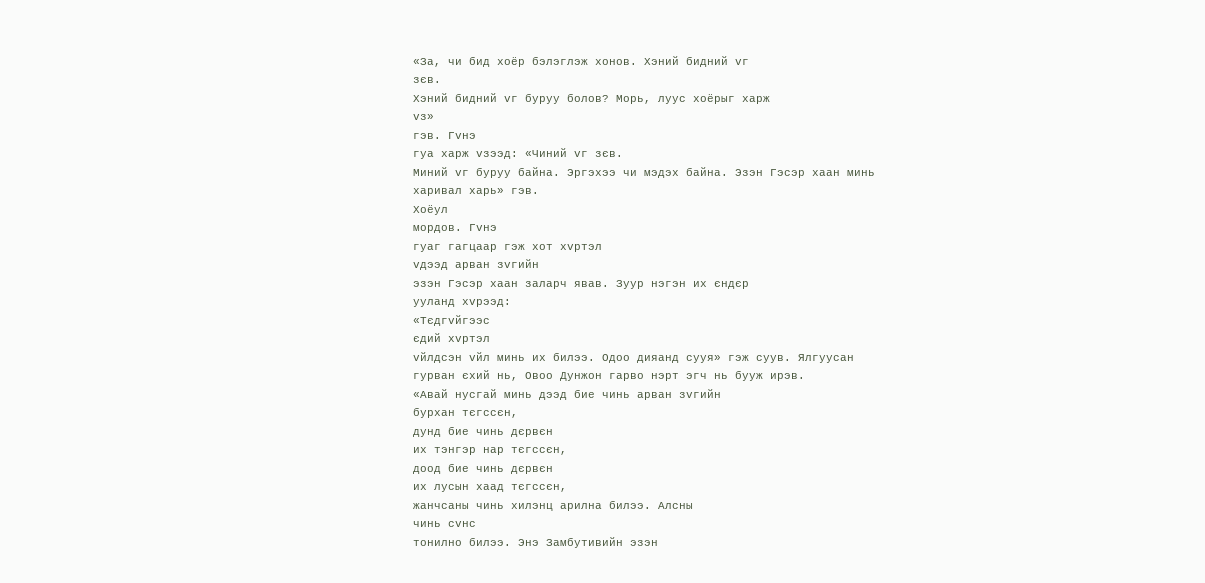«За, чи бид хоёр бэлэглэж хонов. Хэний бидний vг
зєв.
Хэний бидний vг буруу болов? Морь, луус хоёрыг харж
vз»
гэв. Гvнэ
гуа харж vзээд: «Чиний vг зєв.
Миний vг буруу байна. Эргэхээ чи мэдэх байна. Эзэн Гэсэр хаан минь
харивал харь» гэв.
Хоёул
мордов. Гvнэ
гуаг гагцаар гэж хот хvртэл
vдээд арван зvгийн
эзэн Гэсэр хаан заларч явав. Зуур нэгэн их єндєр
ууланд хvрээд:
«Тєдгvйгээс
єдий хvртэл
vйлдсэн vйл минь их билээ. Одоо дияанд сууя» гэж суув. Ялгуусан
гурван єхий нь, Овоо Дунжон гарво нэрт эгч нь бууж ирэв.
«Авай нусгай минь дээд бие чинь арван зvгийн
бурхан тєгссєн,
дунд бие чинь дєрвєн
их тэнгэр нар тєгссєн,
доод бие чинь дєрвєн
их лусын хаад тєгссєн,
жанчсаны чинь хилэнц арилна билээ. Алсны
чинь сvнс
тонилно билээ. Энэ Замбутивийн эзэн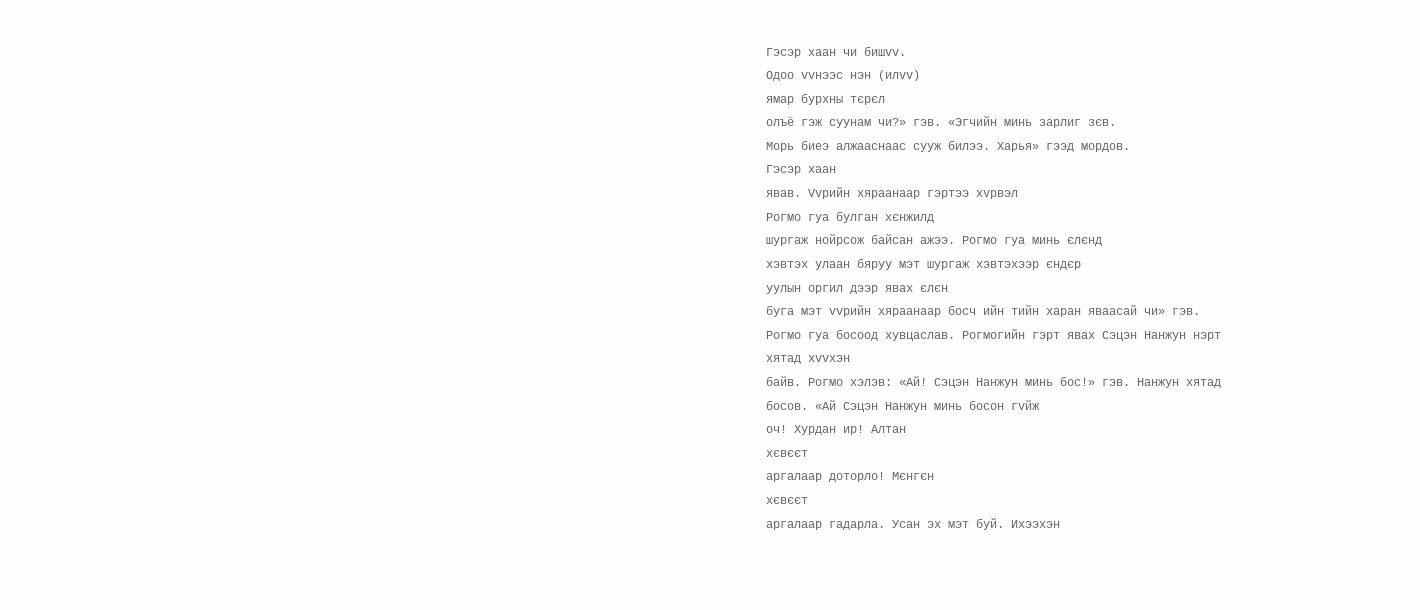Гэсэр хаан чи бишvv.
Одоо vvнээс нэн (илvv)
ямар бурхны тєрєл
олъё гэж суунам чи?» гэв. «Эгчийн минь зарлиг зєв.
Морь биеэ алжааснаас сууж билээ. Харья» гээд мордов.
Гэсэр хаан
явав. Vvрийн хяраанаар гэртээ хvрвэл
Рогмо гуа булган хєнжилд
шургаж нойрсож байсан ажээ. Рогмо гуа минь єлєнд
хэвтэх улаан бяруу мэт шургаж хэвтэхээр єндєр
уулын оргил дээр явах єлєн
буга мэт vvрийн хяраанаар босч ийн тийн харан яваасай чи» гэв.
Рогмо гуа босоод хувцаслав. Рогмогийн гэрт явах Сэцэн Нанжун нэрт
хятад хvvхэн
байв. Рогмо хэлэв: «Ай! Сэцэн Нанжун минь бос!» гэв. Нанжун хятад
босов. «Ай Сэцэн Нанжун минь босон гvйж
оч! Хурдан ир! Алтан
хєвєєт
аргалаар доторло! Мєнгєн
хєвєєт
аргалаар гадарла. Усан эх мэт буй. Ихээхэн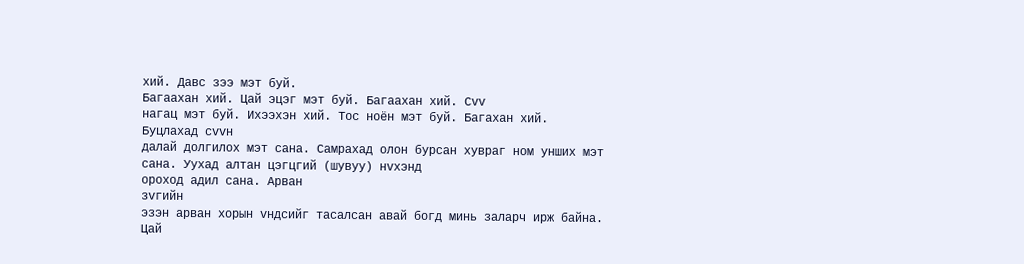хий. Давс зээ мэт буй.
Багаахан хий. Цай эцэг мэт буй. Багаахан хий. Сvv
нагац мэт буй. Ихээхэн хий. Тос ноён мэт буй. Багахан хий.
Буцлахад сvvн
далай долгилох мэт сана. Самрахад олон бурсан хувраг ном унших мэт
сана. Уухад алтан цэгцгий (шувуу) нvхэнд
ороход адил сана. Арван
зvгийн
эзэн арван хорын vндсийг тасалсан авай богд минь заларч ирж байна.
Цай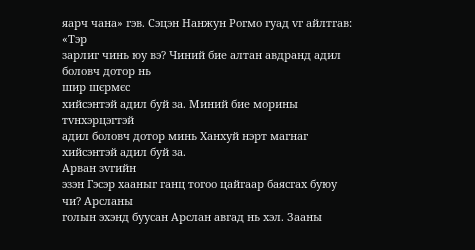яарч чана» гэв. Сэцэн Нанжун Рогмо гуад vг айлтгав: «Тэр
зарлиг чинь юу вэ? Чиний бие алтан авдранд адил боловч дотор нь
шир шєрмєс
хийсэнтэй адил буй за. Миний бие морины тvнхэрцэгтэй
адил боловч дотор минь Ханхуй нэрт магнаг хийсэнтэй адил буй за.
Арван зvгийн
эзэн Гэсэр хааныг ганц тогоо цайгаар баясгах буюу чи? Арсланы
голын эхэнд буусан Арслан авгад нь хэл. Зааны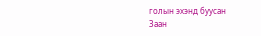голын эхэнд буусан
Заан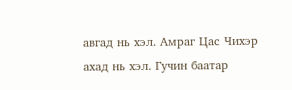авгад нь хэл. Амраг Цас Чихэр ахад нь хэл. Гучин баатар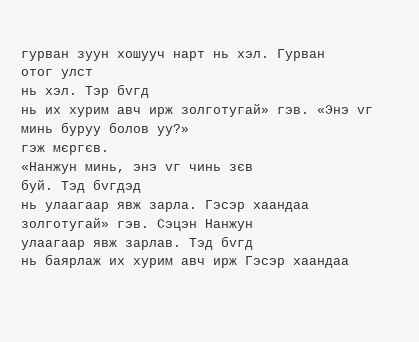гурван зуун хошууч нарт нь хэл. Гурван
отог улст
нь хэл. Тэр бvгд
нь их хурим авч ирж золготугай» гэв. «Энэ vг минь буруу болов уу?»
гэж мєргєв.
«Нанжун минь, энэ vг чинь зєв
буй. Тэд бvгдэд
нь улаагаар явж зарла. Гэсэр хаандаа золготугай» гэв. Сэцэн Нанжун
улаагаар явж зарлав. Тэд бvгд
нь баярлаж их хурим авч ирж Гэсэр хаандаа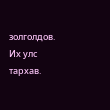золголдов. Их улс
тархав.